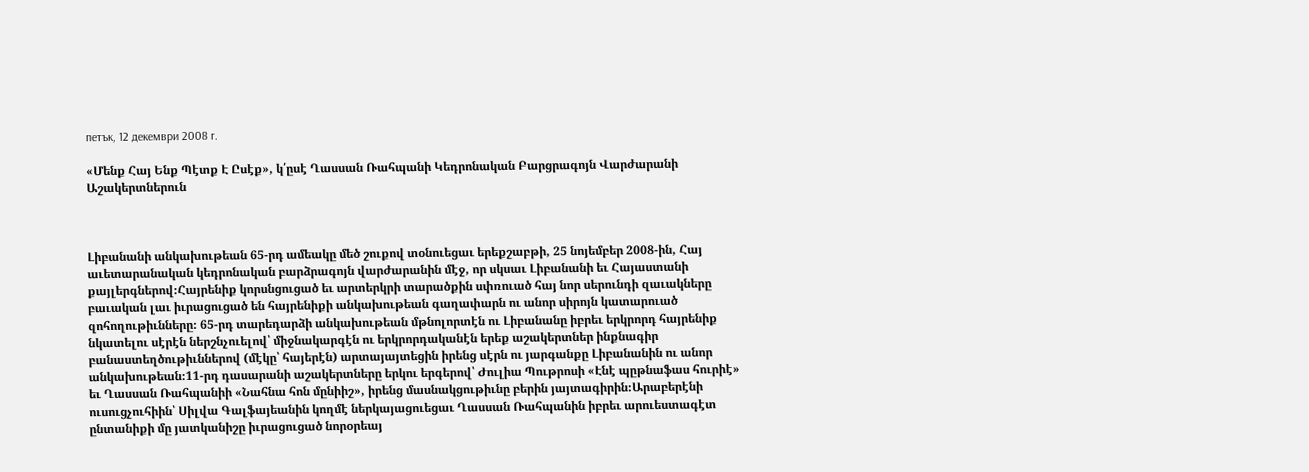петък, 12 декември 2008 г.

«Մենք Հայ Ենք Պէտք Է Ըսէք», կ՛ըսէ Ղասսան Ռահպանի Կեդրոնական Բարցրագոյն Վարժարանի Աշակերտներուն



Լիբանանի անկախութեան 65-րդ ամեակը մեծ շուքով տօնուեցաւ երեքշաբթի, 25 նոյեմբեր 2008-ին, Հայ աւետարանական կեդրոնական բարձրագոյն վարժարանին մէջ, որ սկսաւ Լիբանանի եւ Հայաստանի քայլերգներով։Հայրենիք կորսնցուցած եւ արտերկրի տարածքին սփռուած հայ նոր սերունդի զաւակները բաւական լաւ իւրացուցած են հայրենիքի անկախութեան գաղափարն ու անոր սիրոյն կատարուած զոհողութիւնները։ 65-րդ տարեդարձի անկախութեան մթնոլորտէն ու Լիբանանը իբրեւ երկրորդ հայրենիք նկատելու սէրէն ներշնչուելով՝ միջնակարգէն ու երկրորդականէն երեք աշակերտներ ինքնագիր բանաստեղծութիւններով (մէկը՝ հայերէն) արտայայտեցին իրենց սէրն ու յարգանքը Լիբանանին ու անոր անկախութեան։11-րդ դասարանի աշակերտները երկու երգերով՝ Ժուլիա Պութրոսի «Էնէ պըթնաֆաս հուրիէ» եւ Ղասսան Ռահպանիի «Նահնա հոն մընիիշ», իրենց մասնակցութիւնը բերին յայտագիրին։Արաբերէնի ուսուցչուհիին՝ Սիլվա Գալֆայեանին կողմէ ներկայացուեցաւ Ղասսան Ռահպանին իբրեւ արուեստագէտ ընտանիքի մը յատկանիշը իւրացուցած նորօրեայ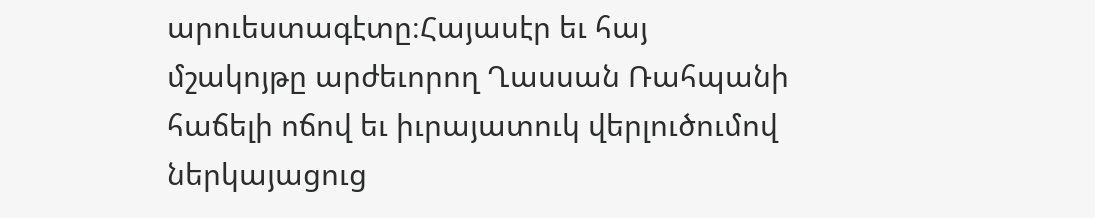արուեստագէտը։Հայասէր եւ հայ մշակոյթը արժեւորող Ղասսան Ռահպանի հաճելի ոճով եւ իւրայատուկ վերլուծումով ներկայացուց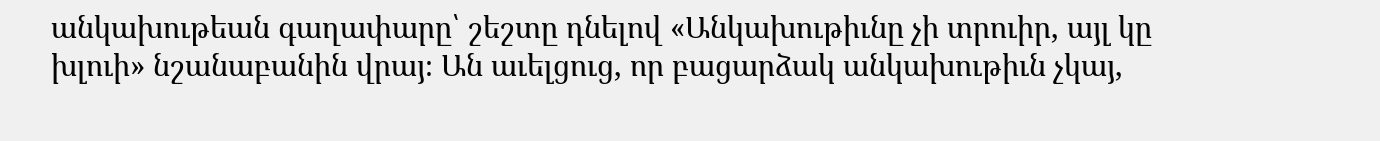անկախութեան գաղափարը՝ շեշտը դնելով «Անկախութիւնը չի տրուիր, այլ կը խլուի» նշանաբանին վրայ։ Ան աւելցուց, որ բացարձակ անկախութիւն չկայ,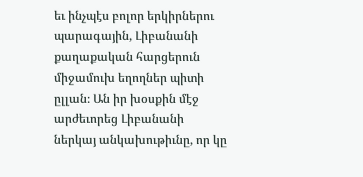եւ ինչպէս բոլոր երկիրներու պարագային, Լիբանանի քաղաքական հարցերուն միջամուխ եղողներ պիտի ըլլան։ Ան իր խօսքին մէջ արժեւորեց Լիբանանի ներկայ անկախութիւնը, որ կը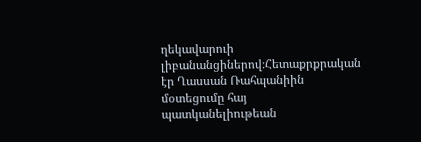ղեկավարուի լիբանանցիներով։Հետաքրքրական էր Ղասսան Ռահպանիին մօտեցումը հայ պատկանելիութեան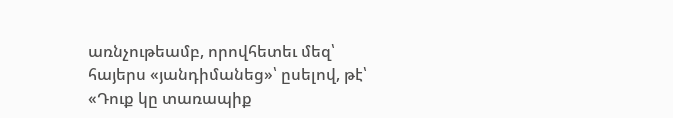առնչութեամբ, որովհետեւ մեզ՝ հայերս «յանդիմանեց»՝ ըսելով, թէ՝ «Դուք կը տառապիք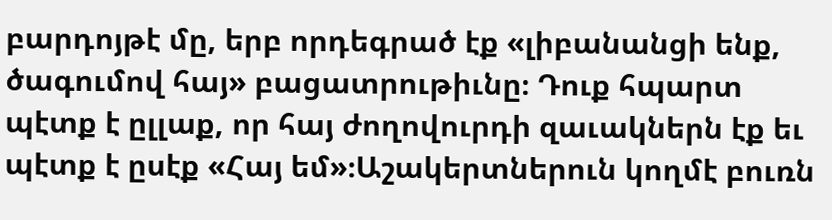բարդոյթէ մը, երբ որդեգրած էք «լիբանանցի ենք, ծագումով հայ» բացատրութիւնը։ Դուք հպարտ պէտք է ըլլաք, որ հայ ժողովուրդի զաւակներն էք եւ պէտք է ըսէք «Հայ եմ»։Աշակերտներուն կողմէ բուռն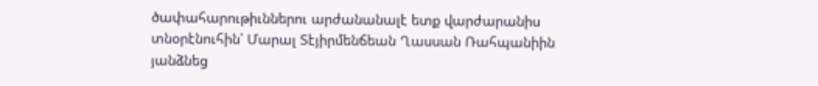ծափահարութիւններու արժանանալէ ետք վարժարանիս տնօրէնուհին՝ Մարալ Տէյիրմենճեան Ղասսան Ռահպանիին յանձնեց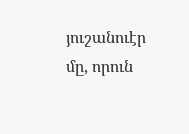յուշանուէր մը, որուն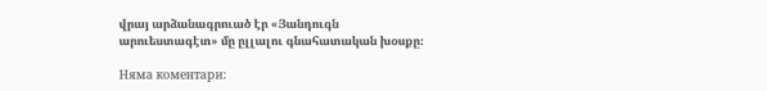վրայ արձանագրուած էր «Յանդուգն արուեստագէտ» մը ըլլալու գնահատական խօսքը։

Няма коментари: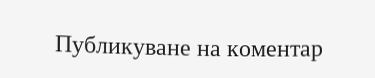Публикуване на коментар